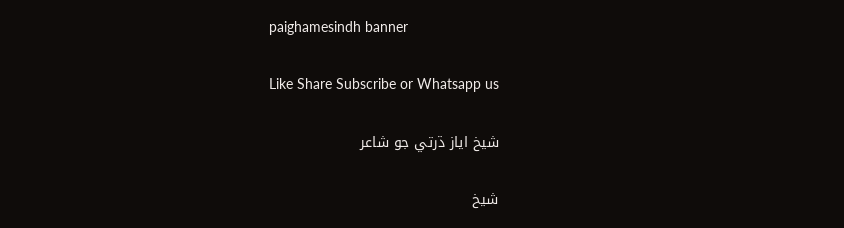paighamesindh banner

Like Share Subscribe or Whatsapp us

شيخ اياز ڌرتي جو شاعر

شيخ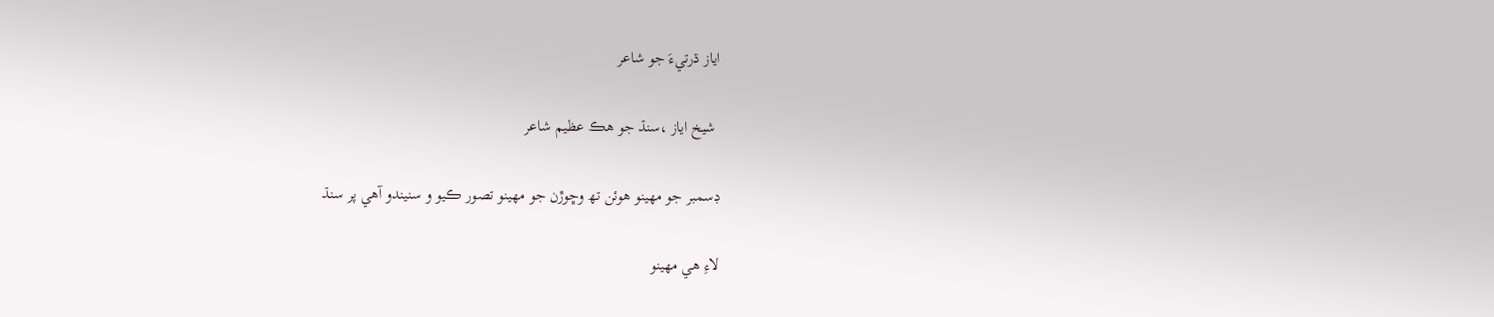اياز ڌرتيءَ جو شاعر

 شيخ اياز ،سنڌ جو ھڪ عظيم شاعر

ڊسمبر جو مھينو ھوئن تھ وڇوڙن جو مھينو تصور ڪيو و سنيندو آھي پر سنڌ

لاءِ ھي مھينو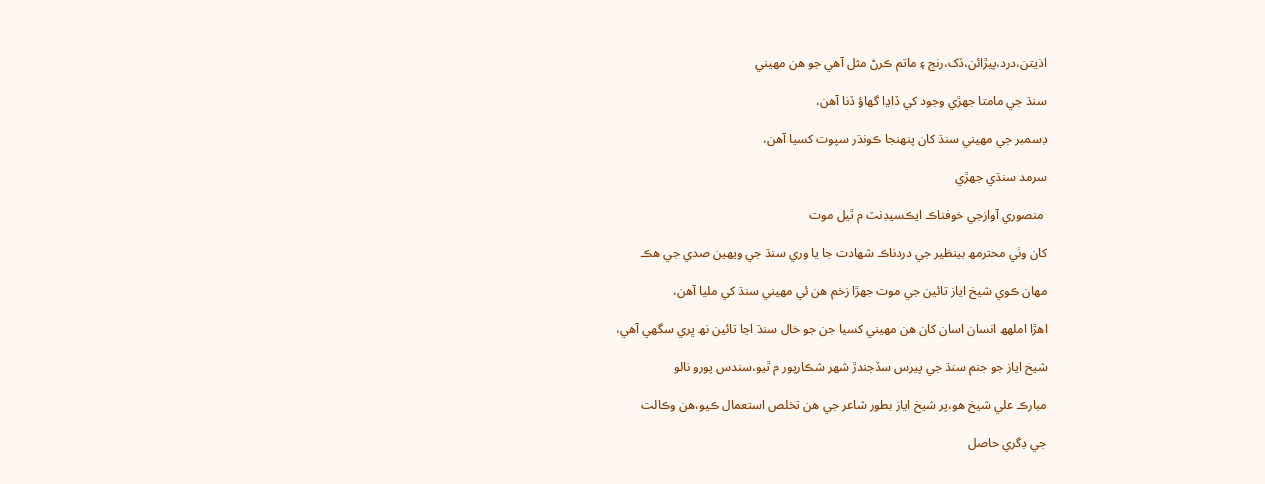اذيتن،درد،پيڙائن،ڏک،رنج ۽ ماتم ڪرڻ مثل آھي جو ھن مھيني

سنڌ جي مامتا جھڙي وجود کي ڏاڍا گھاؤ ڏنا آھن،

ڊسمبر جي مھيني سنڌ کان پنھنجا ڪونڌر سپوت کسيا آھن،

سرمد سنڌي جھڙي

 منصوري آوازجي خوفناڪ ايڪسيڊنٽ م ٿيل موت

کان وٺي محترمھ بينظير جي دردناڪ شھادت جا يا وري سنڌ جي ويھين صدي جي ھڪ

مھان ڪوي شيخ اياز تائين جي موت جھڙا زخم ھن ئي مھيني سنڌ کي مليا آھن،

اھڙا املھھ انسان اسان کان ھن مھيني کسيا جن جو خال سنڌ اڃا تائين نھ ڀري سگھي آھي،

شيخ اياز جو جنم سنڌ جي پيرس سڏجندڙ شھر شڪارپور م ٿيو،سندس پورو نالو

مبارڪ علي شيخ ھو،پر شيخ اياز بطور شاعر جي ھن تخلص استعمال ڪيو،ھن وڪالت

جي ڊگري حاصل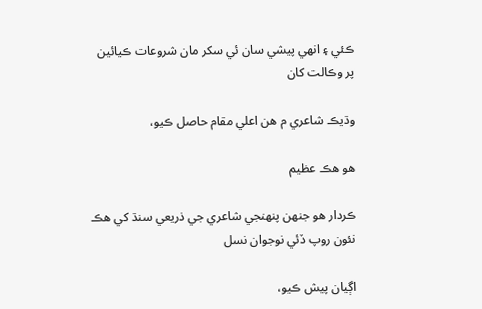ڪئي ۽ انھي پيشي سان ئي سکر مان شروعات ڪيائين پر وڪالت کان

وڌيڪ شاعري م ھن اعلي مقام حاصل ڪيو،

ھو ھڪ عظيم

ڪردار ھو جنھن پنھنجي شاعري جي ذريعي سنڌ کي ھڪ نئون روپ ڏئي نوجوان نسل

اڳيان پيش ڪيو،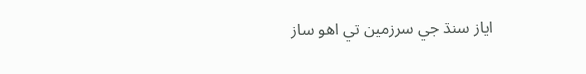اياز سنڌ جي سرزمين تي اھو ساز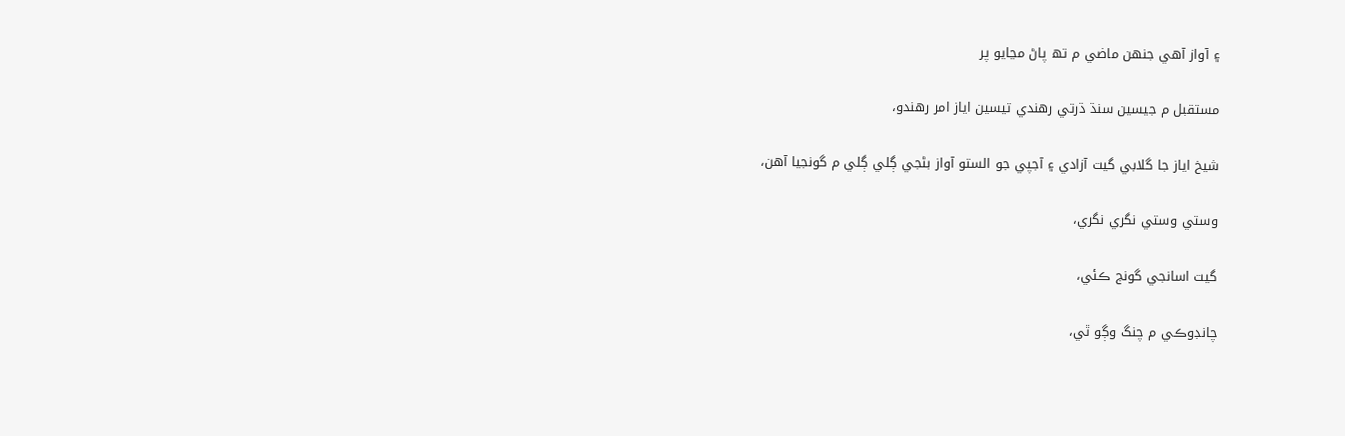۽ آواز آھي جنھن ماضي م تھ پاڻ مڃايو پر

مستقبل م جيسين سنڌ ڌرتي رھندي تيسين اياز امر رھندو،

شيخ اياز جا گلابي گيت آزادي ۽ آجپي جو الستو آواز بڻجي ڳلي ڳلي م گونجيا آھن،

وستي وستي نگري نگري،

گيت اسانجي گونج ڪئي،

چانڊوڪي م چنگ وڳو ٿي،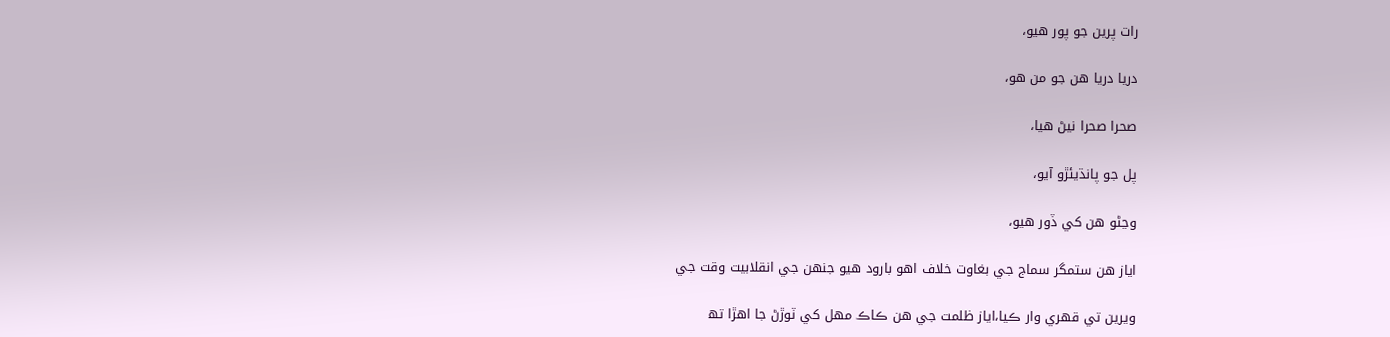رات پرين جو پور ھيو،

دريا دريا ھن جو من ھو،

صحرا صحرا نيڻ ھيا،

پل جو پانڌيئڙو آيو،

وڃڻو ھن کي ڏور ھيو،

اياز ھن ستمگر سماج جي بغاوت خلاف اھو بارود ھيو جنھن جي انقلابيت وقت جي

ويرين تي قھري وار ڪيا،اياز ظلمت جي ھن ڪاڪ مھل کي ٽوڙڻ جا اھڙا تھ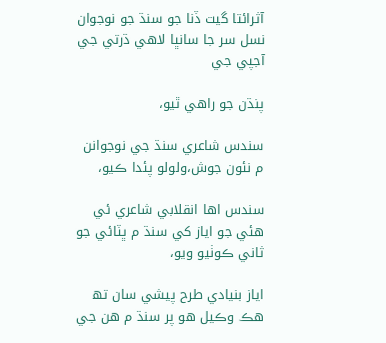آثرائتا گيت ڏنا جو سنڌ جو نوجوان نسل سر جا سانڀا لاھي ڌرتي جي آجپي جي

پنڌن جو راھي ٿيو،

سندس شاعري سنڌ جي نوجوانن م نئون جوش،ولولو پئدا ڪيو،

سندس اھا انقلابي شاعري ئي ھئي جو اياز کي سنڌ م ڀٽائي جو ثاني ڪوٺيو ويو،

اياز بنيادي طرح پيشي سان تھ ھڪ وڪيل ھو پر سنڌ م ھن جي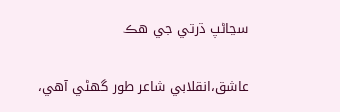سڃاڻپ ڌرتي جي ھڪ

عاشق،انقلابي شاعر طور گھڻي آھي،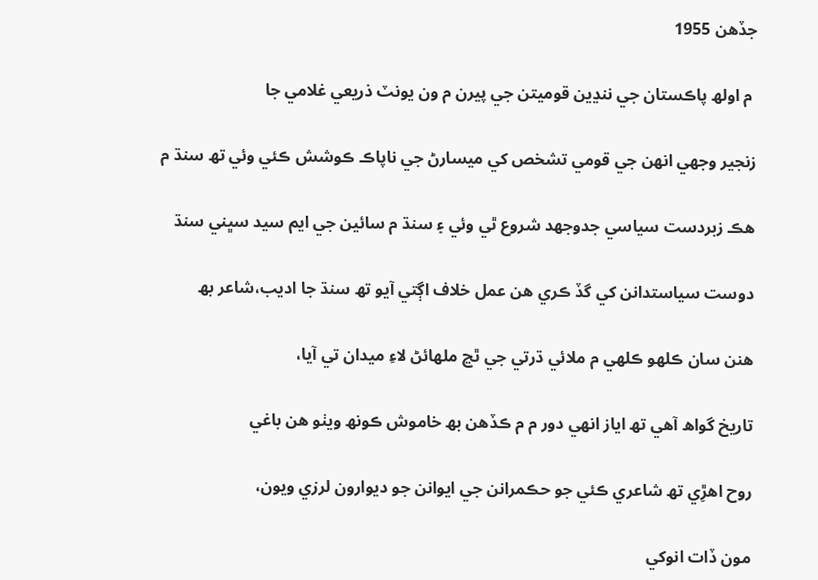جڏھن 1955

 م اولھ پاڪستان جي ننڍين قوميتن جي پيرن م ون يونٽ ذريعي غلامي جا

زنجير وجھي انھن جي قومي تشخص کي ميسارڻ جي ناپاڪ ڪوشش ڪئي وئي تھ سنڌ م

ھڪ زبردست سياسي جدوجھد شروع ٿي وئي ۽ سنڌ م سائين جي ايم سيد سڀني سنڌ

دوست سياستدانن کي گڏ ڪري ھن عمل خلاف اڳتي آيو تھ سنڌ جا اديب،شاعر بھ

ھنن سان ڪلھو ڪلھي م ملائي ڌرتي جي ٿڃ ملھائڻ لاءِ ميدان تي آيا،

تاريخ گواھ آھي تھ اياز انھي دور م م ڪڏھن بھ خاموش ڪونھ ويٺو ھن باغي

روح اھڙِي تھ شاعري ڪئي جو حڪمرانن جي ايوانن جو ديوارون لرزي ويون،

مون ڏات انوکي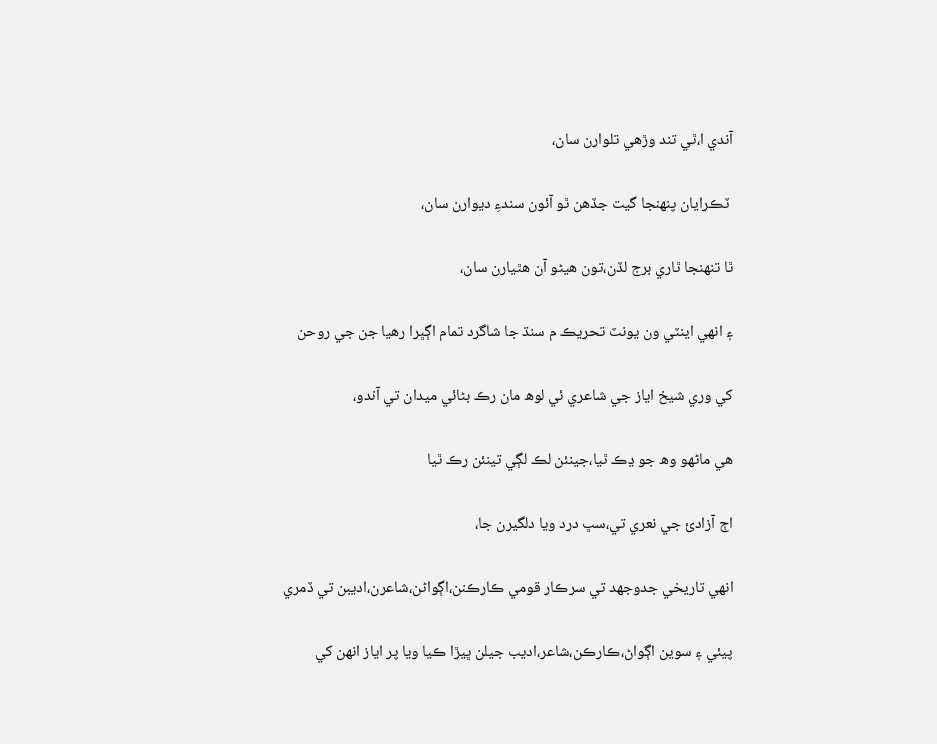آندي ا،ٿي تند وڙھي تلوارن سان،

 ٽڪرايان پنھنجا گيت جڏھن ٿو آئون سندءِ ديوارن سان،

ٿا تنھنجا ٿاري برج لڏن،تون ھيڻو آن ھٿيارن سان،

۽ انھي اينٽي ون يونٽ تحريڪ م سنڌ جا شاگرد تمام اڳڀرا رھيا جن جي روحن

کي وري شيخ اياز جي شاعري ئي لوھ مان رڪ بڻائي ميدان تي آندو،

ھي ماڻھو وھ جو ڍڪ ٿيا،جينئن لڪ لڳي تينئن رڪ ٿيا

اڄ آزادئ جي نعري تي،سڀ درد ويا دلگيرن جا،

انھي تاريخي جدوجھد تي سرڪار قومي ڪارڪنن،اڳواڻن،شاعرن،اديبن تي ڏمري

پيئي ۽ سوين اڳواڻ،ڪارڪن،شاعر،اديب جيلن ڀيڙا ڪيا ويا پر اياز انھن کي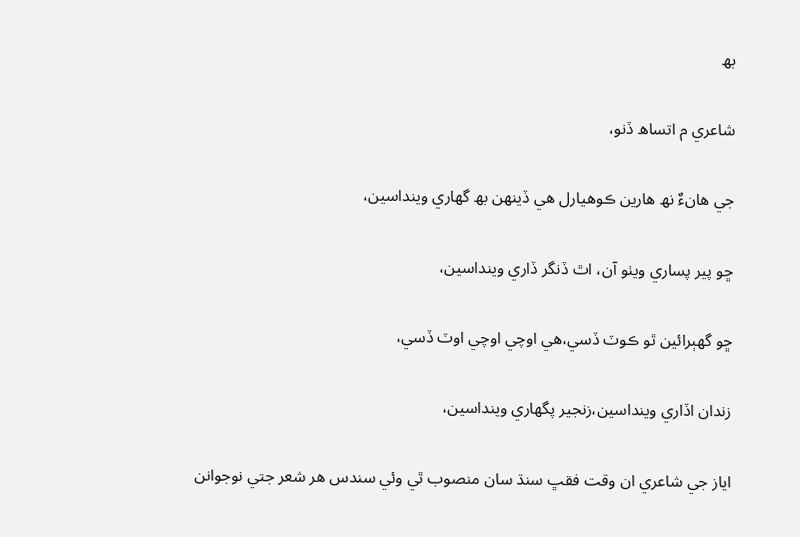بھ

شاعري م اتساھ ڏنو،

جي ھانءٌ نھ ھارين ڪوھيارل ھي ڏينھن بھ گھاري وينداسين،

ڇو پير پساري ويٺو آن، اٿ ڏنگر ڏاري وينداسين،

ڇو گھٻرائين ٿو ڪوٽ ڏسي،ھي اوچي اوچي اوٽ ڏسي،

زندان اڏاري وينداسين،زنجير پگھاري وينداسين،

اياز جي شاعري ان وقت فقڀ سنڌ سان منصوب ٿي وئي سندس ھر شعر جتي نوجوانن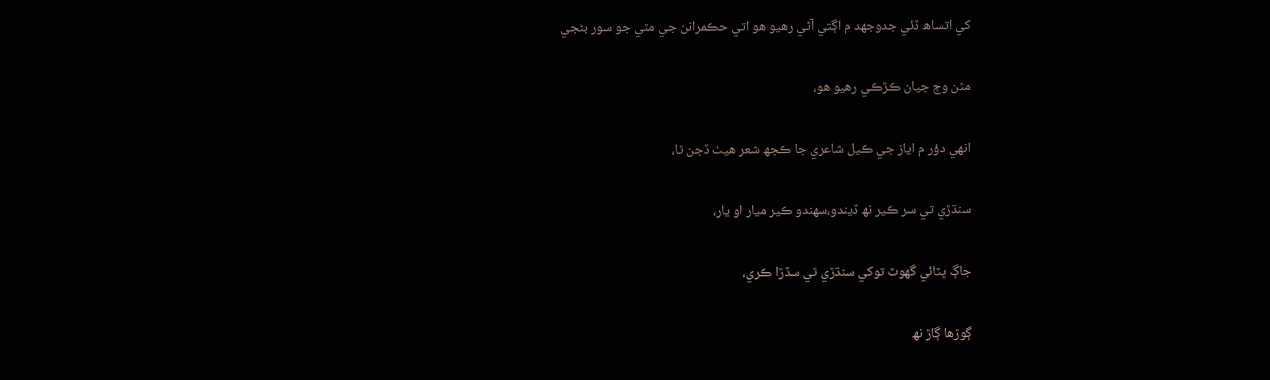کي اتساھ ڏئي جدوجھد م اڳتي آڻي رھيو ھو اتي حڪمرانن جي مٿي جو سور بڻجي

مٿن وڄ جيان ڪڙڪي رھيو ھو،

انھي دؤر م اياز جي ڪيل شاعري جا ڪجھ شعر ھيٺ ڏجن ٿا،

سنڌڙي تي سر ڪير نھ ڏيندو،سھندو ڪير ميار او يار،

جاڳ ڀٽائي گھوٽ توکي سنڌڙي ٿي سڏڙا ڪري،

ڳوڙھا ڳاڙ نھ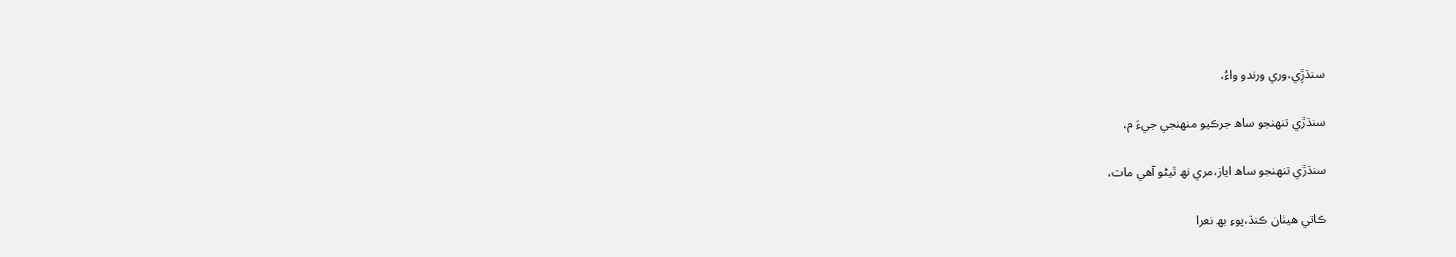سنڌڙِي،وري ورندو واءُ،

سنڌڙي تنھنجو ساھ جرڪيو منھنجي جيءَ م،

سنڌڙي تنھنجو ساھ اياز،مري نھ ٿيڻو آھي مات،

ڪاتي ھيٺان ڪنڌ،پوءِ بھ نعرا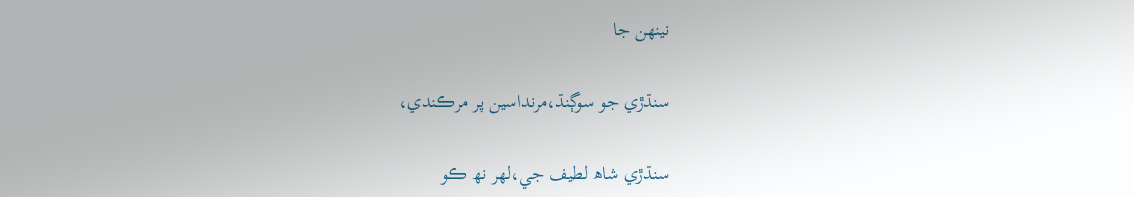نينھن جا

سنڌڙي جو سوڳنڌ،مرنداسين پر مرڪندي،

سنڌڙي شاھ لطيف جي،لھر نھ ڪو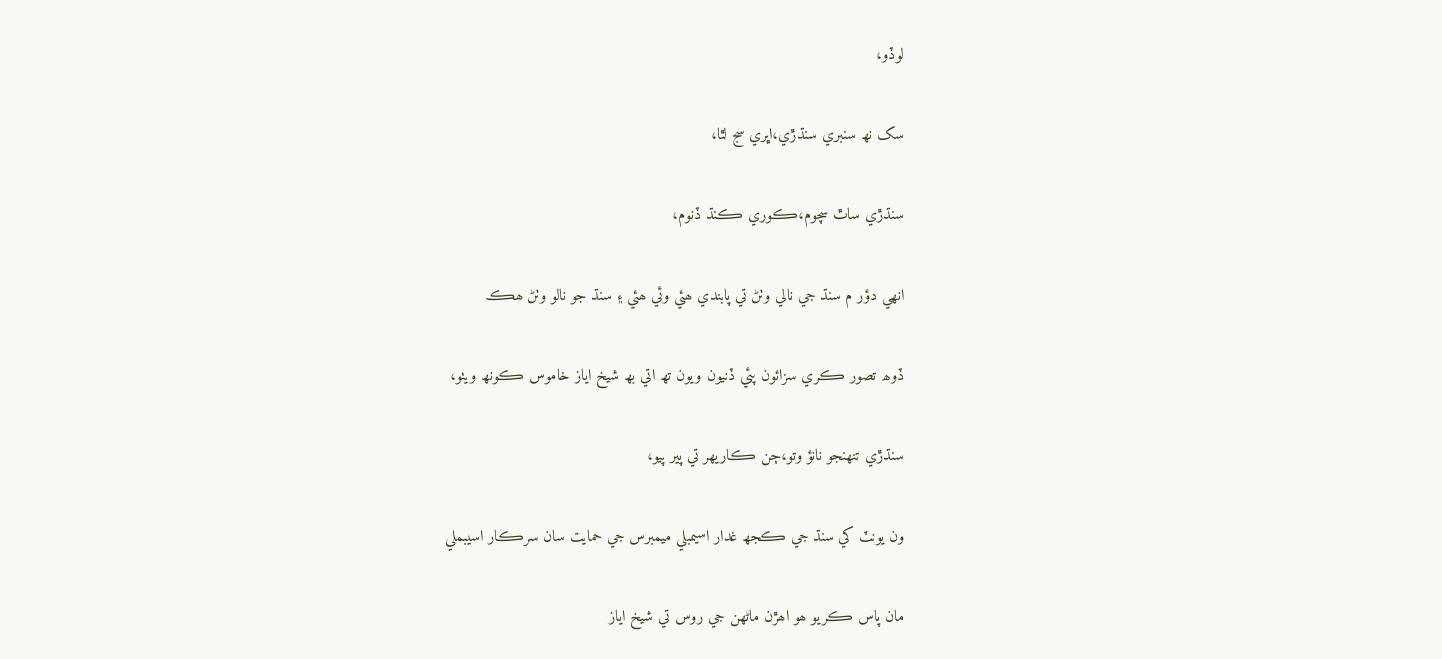لوڏو،

سک نھ سنبري سنڌڙي،اڀري سج لٿا،

سنڌڙي ساٿ سچوم،ڪوري ڪنڌ ڏنوم،

انھي دؤر م سنڌ جي نالي وٺڻ تي پابندي ھئي وئي ھئي ۽ سنڌ جو نالو وٺڻ ھڪ

ڏوھ تصور ڪري سزائون پئي ڏنيون ويون تھ اتي بھ شيخ اياز خاموس ڪونھ ويٺو،

سنڌڙي تنھنجو نانؤ وتو،ڄن ڪاريھر تي پير پيو،

ون يونٽ کي سنڌ جي ڪجھ غدار اسيمبلي ميمبرس جي حمايت سان سرڪار اسيبملي

مان پاس ڪريو ھو اھڙن ماڻھن جي روس تي شيخ اياز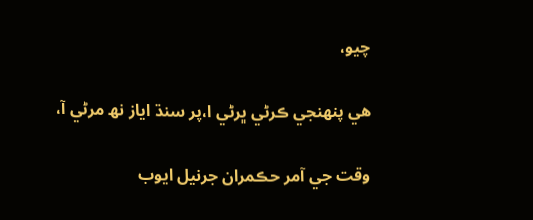چيو،

ھي پنھنجي ڪرڻي ڀرڻي ا،پر سنڌ اياز نھ مرڻي آ،

وقت جي آمر حڪمران جرنيل ايوب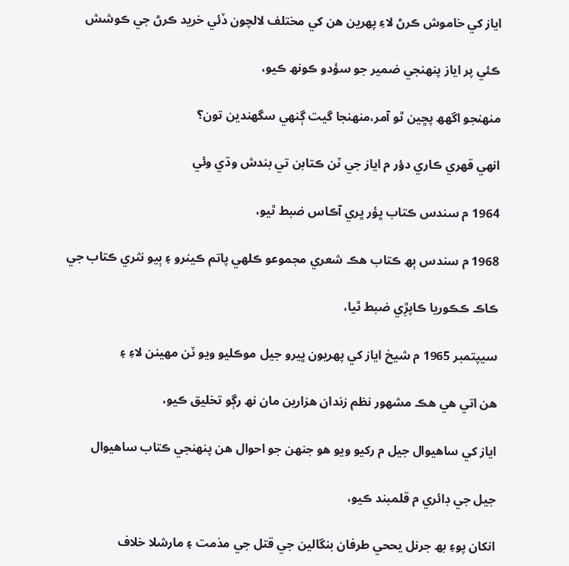اياز کي خاموش ڪرڻ لاءِ پھرين ھن کي مختلف لالچون ڏئي خريد ڪرڻ جي ڪوشش

ڪئي پر اياز پنھنجي ضمير جو سؤدو ڪونھ ڪيو،

منھنجو اگھھ پڇين ٿو آمر،منھنجا گيت ڳنھي سگھندين تون؟

انھي قھري ڪاري دؤر م اياز جي ٽن ڪتابن تي بندش وڌي وئي

1964 م سندس ڪتاب ڀؤر ڀري آڪاس ضبط ٿيو،

1968 م سندس ٻھ ڪتاب ھڪ شعري مجموعو ڪلھي پاتم ڪينرو ۽ ٻيو نثري ڪتاب جي

ڪاڪ ڪڪوريا ڪاپڙِي ضبط ٿيا،

سيپتمبر 1965 م شيخ اياز کي پھريون ڀيرو جيل موڪليو ويو ٽن مھينن لاءِ ۽

ھن اتي ھي ھڪ مشھور نظم زندان ھزارين مان نھ رڳو تخليق ڪيو،

اياز کي ساھيوال جيل م رکيو ويو ھو جنھن جو احوال ھن پنھنجي ڪتاب ساھيوال

جيل جي ڊائري م قلمبند ڪيو،

انکان پوءِ بھ جرنل يححي طرفان بنگالين جي قتل جي مذمت ۽ مارشلا خلاف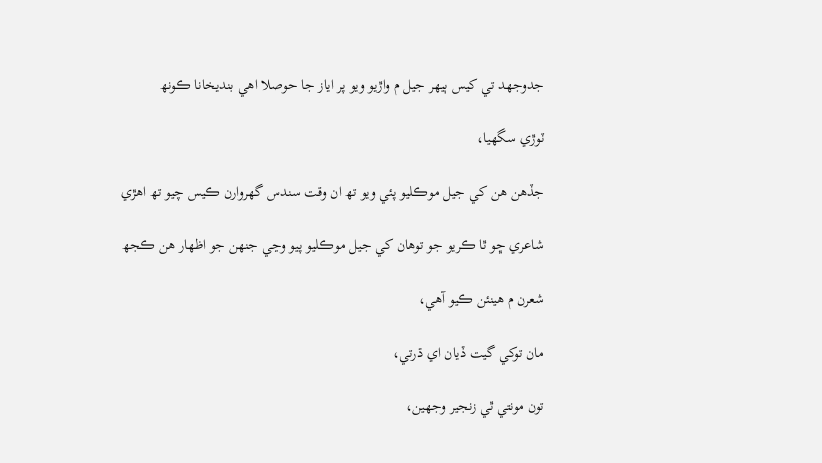جدوجھد تي کيس ٻيھر جيل م واڙيو ويو پر اياز جا حوصلا اھي بنديخانا ڪونھ

ٽوڙي سگھيا،

جڏھن ھن کي جيل موڪليو پئي ويو تھ ان وقت سندس گھروارن ڪيس چيو تھ اھڙي

شاعري ڇو ٿا ڪريو جو توھان کي جيل موڪليو پيو وڃي جنھن جو اظھار ھن ڪجھ

شعرن م ھينئن ڪيو آھي،

مان توکي گيت ڏيان اي ڌرتي،

تون مونتي ٿي زنجير وجھين،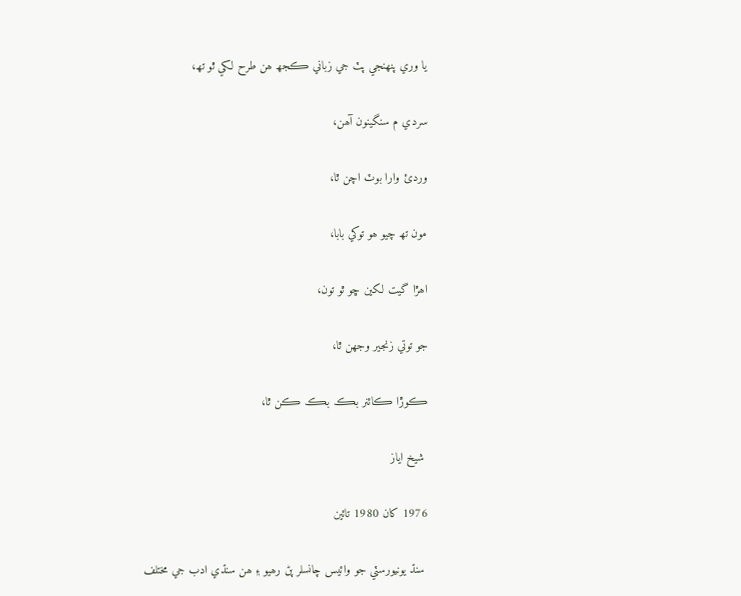يا وري پنھنجي پٽ جي زباني ڪجھ ھن طرح لکي ٿو تھ،

سردي م سنگينون آھن،

وردئ وارا بوٽ اچن ٿا،

مون تھ چيو ھو توکي بابا،

اھڙا گيت لکين ڇو ٿو تون،

جو توتي زنجير وجھن ٿا،

ڪوڙا ڪائنر بڪ بڪ ڪن ٿا،

 شيخ اياز

1976 کان 1980 تائين

 سنڌ يونيورسٽي جو وائيس چانسلر پڻ رھيو ۽ ھن سنڌي ادب جي مختلف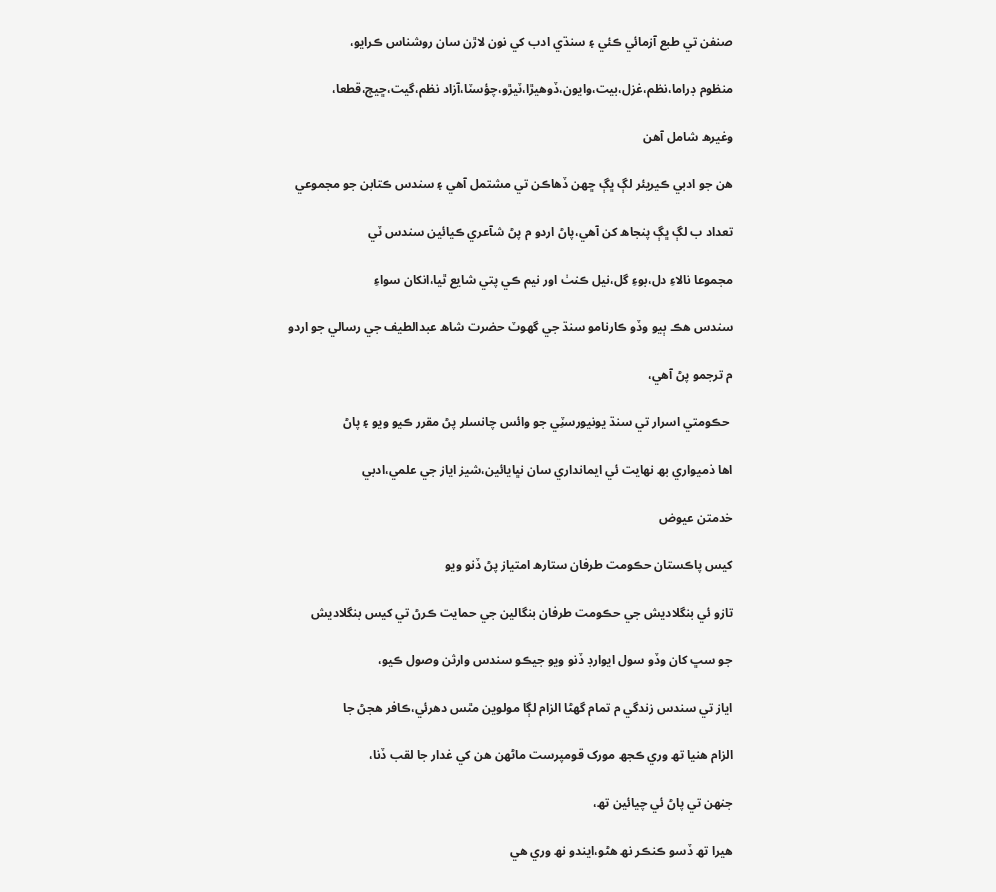صنفن تي طبع آزمائي ڪئي ۽ سنڌي ادب کي نون لاڙن سان روشناس ڪرايو،

منظوم ڊراما،نظم،غزل،بيت،وايون،ڏوھيڙا،ٽيڙو،چؤسٽا،آزاد نظم،گيت،ڇيڄ،قطعا،

وغيرھ شامل آھن

ھن جو ادبي ڪيريئر لڳ ڀڳ ڇھن ڏھاڪن تي مشتمل آھي ۽ سندس ڪتابن جو مجموعي

تعداد ب لڳ ڀڳ پنجاھ کن آھي،پاڻ اردو م پڻ شآعري ڪيائين سندس ٽي

مجموعا نالاءِ دل،بوءِ گل،نيل ڪنٺ اور نيم ڪي پتي شايع ٿيا،انکان سواءِ

سندس ھڪ ٻيو وڏو ڪارنامو سنڌ جي گھوٽ حضرت شاھ عبدالطيف جي رسالي جو اردو

م ترجمو پڻ آھي،

 حڪومتي اسرار تي سنڌ يونيورسٽِي جو وائس چانسلر پڻ مقرر ڪيو ويو ۽ پاڻ

اھا ذميواري بھ نھايت ئي ايمانداري سان نڀايائين،شيز اياز جي علمي،ادبي

خدمتن عيوض

کيس پاڪستان حڪومت طرفان ستارھ امتياز پڻ ڏنو ويو

تازو ئي بنگلاديش جي حڪومت طرفان بنگالين جي حمايت ڪرڻ تي کيس بنگلاديش

جو سڀ کان وڏو سول ايوارڊ ڏنو ويو جيڪو سندس وارثن وصول ڪيو،

اياز تي سندس زندگي م تمام گھڻا الزام لڳا مولوين مٿس دھرئي،ڪافر ھجڻ جا

الزام ھنيا تھ وري ڪجھ مورک قومپرست ماڻھن ھن کي غدار جا لقب ڏنا،

جنھن تي پاڻ ئي چيائين تھ،

ھيرا تھ ڏسو ڪنڪر نھ ھڻو،ايندو نھ وري ھي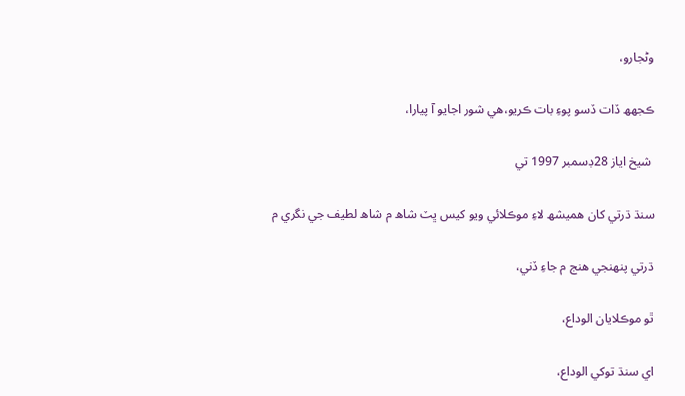وڻجارو،

ڪجھھ ڏات ڏسو پوءِ بات ڪريو،ھي شور اجايو آ پيارا،

 شيخ اياز 28ڊسمبر 1997 تي

سنڌ ڌرتي کان ھميشھ لاءِ موڪلائي ويو کيس ڀٽ شاھ م شاھ لطيف جي نگري م

ڌرتي پنھنجي ھنج م جاءِ ڏني،

ٿو موڪلايان الوداع،

اي سنڌ توکي الوداع،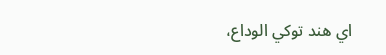اي ھند توکي الوداع،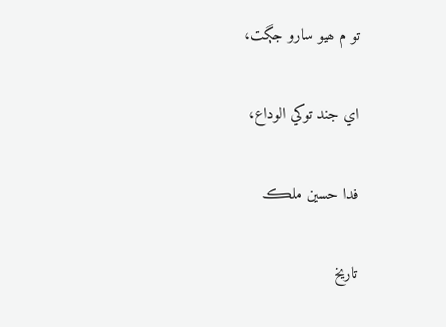تو م ھيو سارو جڳت،

اي جند توکي الوداع،

فدا حسين ملڪ

تاريخ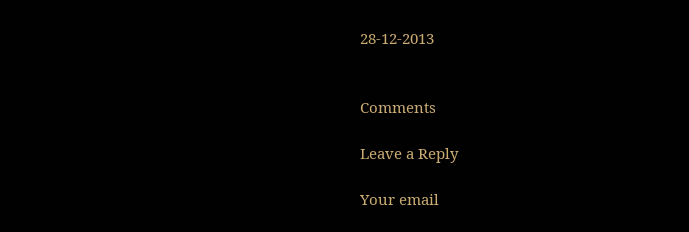28-12-2013


Comments

Leave a Reply

Your email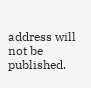address will not be published.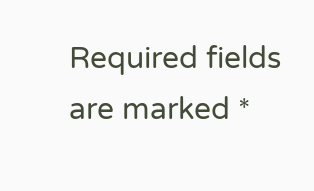Required fields are marked *